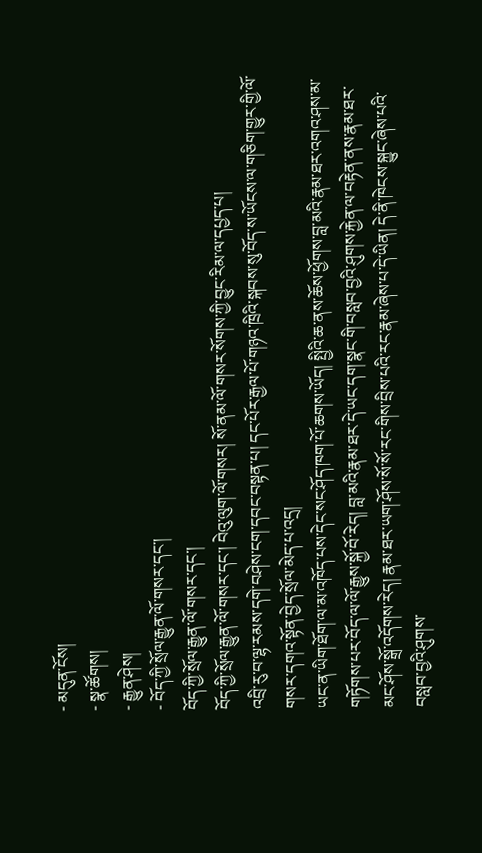- མདུན་ངོས།
- སྣ་ཚོགས།
- རྒྱུན་ཤེས།
- བོད་ཀྱི་སྲོལ་རྒྱུན་ལོ་གསར་དང་།
བོད་ཀྱི་སྲོལ་རྒྱུན་ལོ་གསར་དང་།
བོད་ཀྱི་སྲོལ་རྒྱུན་ལོ་གསར་དང་། བེའུ་ལུག་ལོ་གསར། སོ་ནམ་ལོ་གསར་སོགས་ཀྱི་བྱུང་རིམ་ལ་དཔྱད་པ།
འབྲི་རུ་བ་ལྷ་རམས་དགེ་བཤེས་ངག་དབང་བསྟན་པ། དང་པོར་རྒྱལ་པོ་གཉའ་ཁྲིའི་སྐབས་སུ་བོད་ས་ཡོངས་ལ་གཅིག་གྱུར་གྱི་ལོ་གསར་དགའ་སྟོན་བྱེད་སྲོལ་མེད་པ་འདྲ།
ཡང་ན་ཡིག་ཐོག་ལ་མ་འཁོད་པས་དེང་སང་ཤོད་ཁག་པོ་ཆགས་ཡོད། སྤྱིའི་ཆ་ནས་ཆོས་ཕྱོགས་བླ་མའི་རྣམ་ཐར་འགའ་ཤས་མ་གཏོགས་པར་བོད་ལ་ལོ་རྒྱུས་སྐྱོ་བོ་རེད། བླ་མའི་རྣམ་ཐར་དེ་ཡང་དག་སྣང་གི་བསླབ་བྱའི་ཤུགས་རྐྱེན་ལ་བརྟེན་ནས་རྣམ་ཐར་མང་ཤོས་སྒྲོ་འདོགས་རེད། རྣམ་ཐར་ཡག་ཤོས་སོ་སོ་རང་གིས་བྲིས་པའི་རང་རྣམ་ཞེས་པ་དེ་ཡིན། དེ་ནི་ཁེངས་སྐྱུང་ཞེས་པའི་བསླབ་བྱའི་ཤུགས་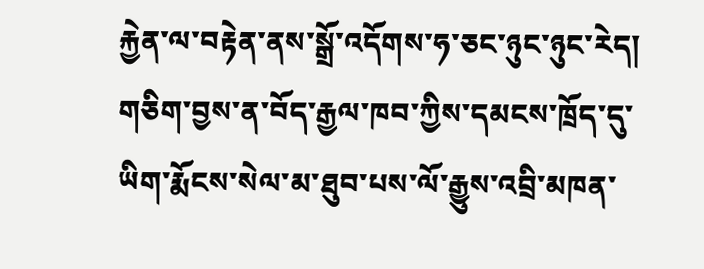རྐྱེན་ལ་བརྟེན་ནས་སྒྲོ་འདོགས་ཧ་ཅང་ཉུང་ཉུང་རེད། གཅིག་བྱས་ན་བོད་རྒྱལ་ཁབ་ཀྱིས་དམངས་ཁྲོད་དུ་ཡིག་རྨོངས་སེལ་མ་ཐུབ་པས་ལོ་རྒྱུས་འབྲི་མཁན་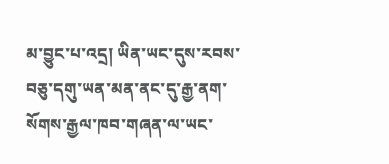མ་བྱུང་པ་འདྲ། ཡིན་ཡང་དུས་རབས་བཅུ་དགུ་ཡན་མན་ནང་དུ་རྒྱ་ནག་སོགས་རྒྱལ་ཁབ་གཞན་ལ་ཡང་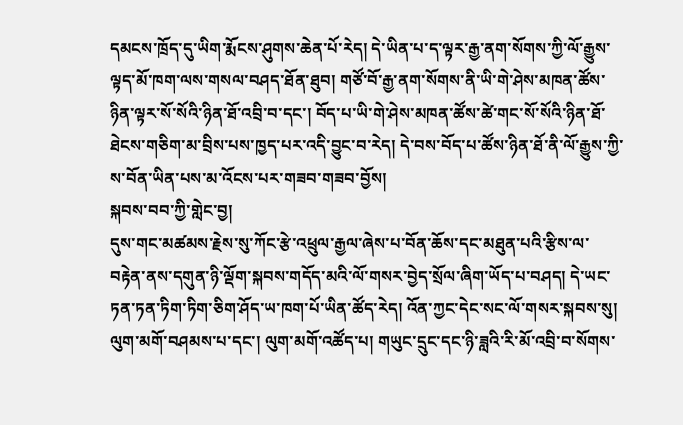དམངས་ཁྲོད་དུ་ཡིག་རྨོངས་ཤུགས་ཆེན་པོ་རེད། དེ་ཡིན་པ་ད་ལྟར་རྒྱ་ནག་སོགས་ཀྱི་ལོ་རྒྱུས་ལྟད་མོ་ཁག་ལས་གསལ་བཤད་ཐོན་ཐུབ། གཙོ་བོ་རྒྱ་ནག་སོགས་ནི་ཡི་གེ་ཤེས་མཁན་ཚོས་ཉིན་ལྟར་སོ་སོའི་ཉིན་ཐོ་འབྲི་བ་དང་། བོད་པ་ཡི་གེ་ཤེས་མཁན་ཚོས་ཚེ་གང་སོ་སོའི་ཉིན་ཐོ་ཐེངས་གཅིག་མ་བྲིས་པས་ཁྱད་པར་འདི་བྱུང་བ་རེད། དེ་བས་བོད་པ་ཚོས་ཉིན་ཐོ་ནི་ལོ་རྒྱུས་ཀྱི་ས་བོན་ཡིན་པས་མ་འོངས་པར་གཟབ་གཟབ་བྱོས།
སྐབས་བབ་ཀྱི་གླེང་བྱ།
དུས་གང་མཚམས་རྗེས་སུ་ཀོང་རྩེ་འཕྲུལ་རྒྱལ་ཞེས་པ་བོན་ཆོས་དང་མཐུན་པའི་རྩིས་ལ་བརྟེན་ནས་དགུན་ཉི་ལྡོག་སྐབས་གདོད་མའི་ལོ་གསར་བྱེད་སྲོལ་ཞིག་ཡོད་པ་བཤད། དེ་ཡང་ཏན་ཏན་ཏིག་ཏིག་ཅིག་ཤོད་ཡ་ཁག་པོ་ཡིན་ཚོད་རེད། འོན་ཀྱང་དེང་སང་ལོ་གསར་སྐབས་སུ། ལུག་མགོ་བཤམས་པ་དང་། ལུག་མགོ་འཚོད་པ། གཡུང་དྲུང་དང་ཉི་ཟླའི་རི་མོ་འབྲི་བ་སོགས་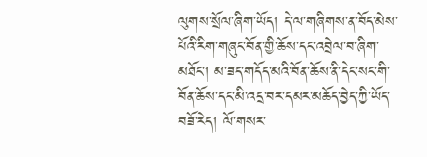ལུགས་སྲོལ་ཞིག་ཡོད། དེ་ལ་གཞིགས་ན་བོད་མེས་པོའི་རིག་གཞུང་བོན་གྱི་ཆོས་དང་འབྲེལ་བ་ཞིག་མཐོང་། མ་ཟད་གདོད་མའི་བོན་ཆོས་ནི་དེང་སང་གི་བོན་ཆོས་དང་མི་འདྲ་བར་དམར་མཆོད་བྱེད་ཀྱི་ཡོད་བཟོ་རེད། ལོ་གསར་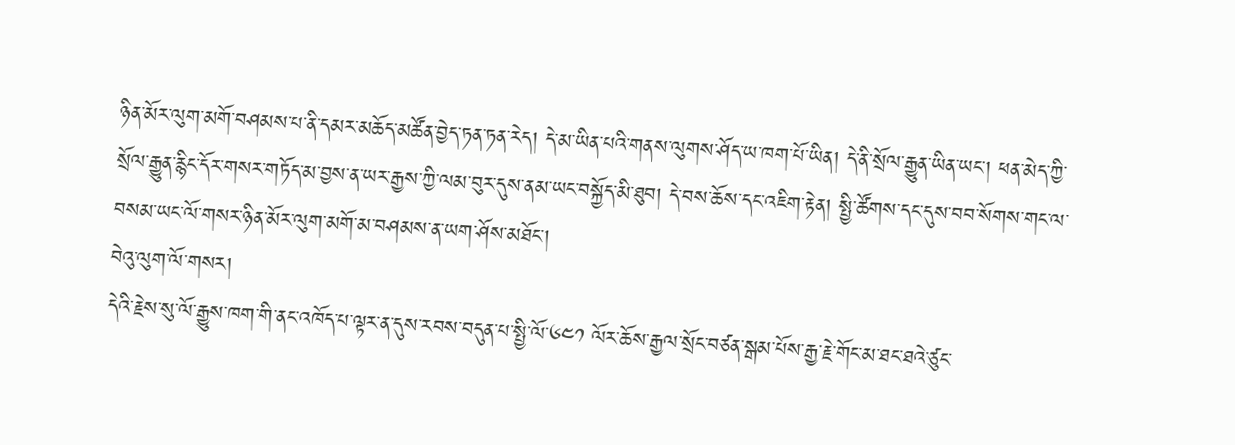ཉིན་མོར་ལུག་མགོ་བཤམས་པ་ནི་དམར་མཆོད་མཚོན་བྱེད་ཏན་ཏན་རེད། དེ་མ་ཡིན་པའི་གནས་ལུགས་ཤོད་ཡ་ཁག་པོ་ཡིན། དེ་ནི་སྲོལ་རྒྱུན་ཡིན་ཡང་། ཕན་མེད་ཀྱི་སྲོལ་རྒྱུན་རྙིང་དོར་གསར་གཏོད་མ་བྱས་ན་ཡར་རྒྱས་ཀྱི་ལམ་བུར་དུས་ནམ་ཡང་བསྐྱོད་མི་ཐུབ། དེ་བས་ཆོས་དང་འཇིག་རྟེན། སྤྱི་ཚོགས་དང་དུས་བབ་སོགས་གང་ལ་བསམ་ཡང་ལོ་གསར་ཉིན་མོར་ལུག་མགོ་མ་བཤམས་ན་ཡག་ཤོས་མཐོང་།
བེའུ་ལུག་ལོ་གསར།
དེའི་རྗེས་སུ་ལོ་རྒྱུས་ཁག་གི་ནང་འཁོད་པ་ལྟར་ན་དུས་རབས་བདུན་པ་སྤྱི་ལོ་༦༤༡ ལོར་ཆོས་རྒྱལ་སྲོང་བཙན་སྒམ་པོས་རྒྱ་རྗེ་གོང་མ་ཐང་ཐའེ་ཙུང་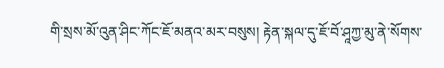གི་སྲས་མོ་འུན་ཤིང་ཀོང་ཇོ་མནའ་མར་བསུས། རྟེན་སྐལ་དུ་ཇོ་བོ་ཤཱཀྱ་མུ་ནེ་སོགས་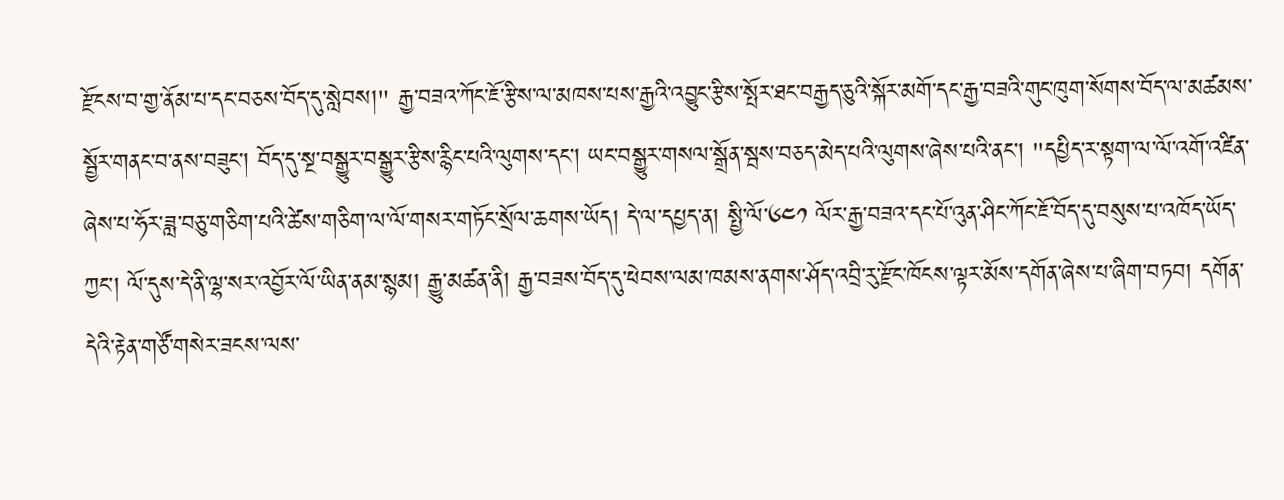རྫོངས་བ་གྱ་ནོམ་པ་དང་བཅས་བོད་དུ་སླེབས།" རྒྱ་བཟའ་ཀོང་ཇོ་རྩིས་ལ་མཁས་པས་རྒྱའི་འབྱུང་རྩིས་སྤོར་ཐང་བརྒྱད་ཅུའི་སྐོར་མགོ་དང་རྒྱ་བཟའི་གུང་ཁུག་སོགས་བོད་ལ་མཚམས་སྦྱོར་གནང་བ་ནས་བཟུང་། བོད་དུ་སྔ་བསྒྱུར་བསྒྱུར་རྩིས་རྙིང་པའི་ལུགས་དང་། ཡང་བསྒྱུར་གསལ་སྒྲོན་སྦས་བཅད་མེད་པའི་ལུགས་ཞེས་པའི་ནང་། "དཔྱིད་ར་སྟག་ལ་ལོ་འགོ་འཛིན་ཞེས་པ་ཧོར་ཟླ་བཅུ་གཅིག་པའི་ཚེས་གཅིག་ལ་ལོ་གསར་གཏོང་སྲོལ་ཆགས་ཡོད། དེ་ལ་དཔྱད་ན། སྤྱི་ལོ་༦༤༡ ལོར་རྒྱ་བཟའ་དང་པོ་འུན་ཤིང་ཀོང་ཇོ་བོད་དུ་བསུས་པ་འཁོད་ཡོད་ཀྱང་། ལོ་དུས་དེ་ནི་ལྷ་སར་འབྱོར་ལོ་ཡིན་ནམ་སྙམ། རྒྱུ་མཚན་ནི། རྒྱ་བཟས་བོད་དུ་ཕེབས་ལམ་ཁམས་ནགས་ཤོད་འབྲི་རུ་རྫོང་ཁོངས་ལྟར་མོས་དགོན་ཞེས་པ་ཞིག་བཏབ། དགོན་དེའི་རྟེན་གཙོ་གསེར་ཟངས་ལས་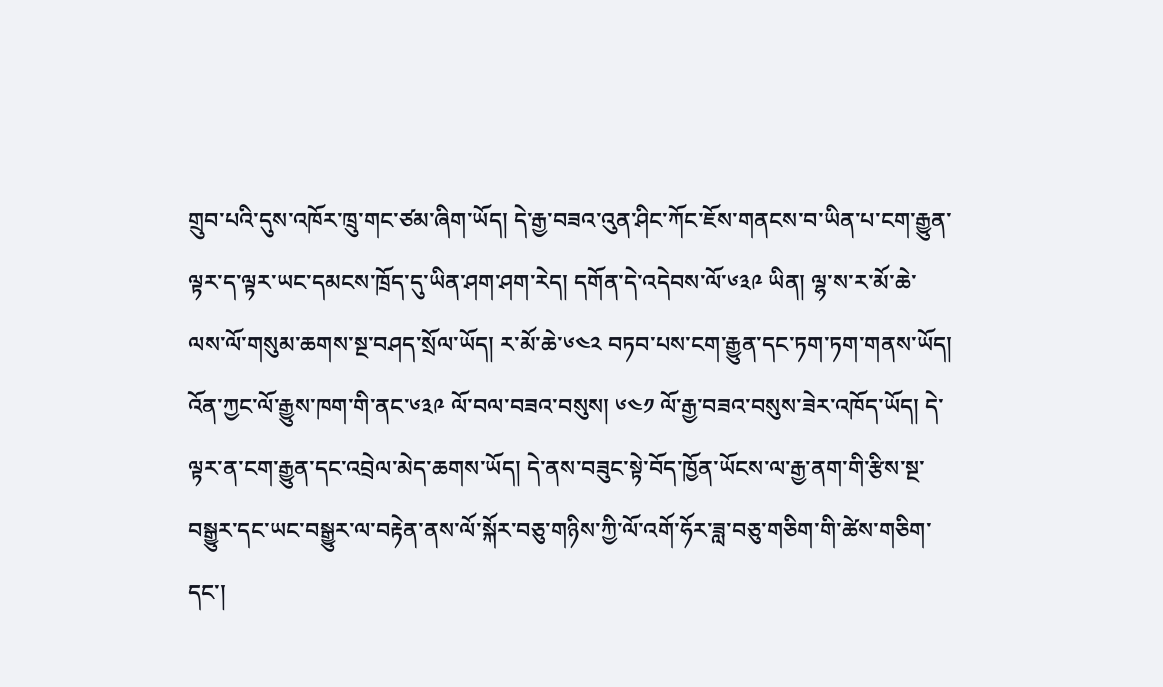གྲུབ་པའི་དུས་འཁོར་ཁྲུ་གང་ཙམ་ཞིག་ཡོད། དེ་རྒྱ་བཟའ་འུན་ཤིང་ཀོང་ཇོས་གནངས་བ་ཡིན་པ་ངག་རྒྱུན་ལྟར་ད་ལྟར་ཡང་དམངས་ཁྲོད་དུ་ཡིན་ཤག་ཤག་རེད། དགོན་དེ་འདེབས་ལོ་༦༣༩ ཡིན། ལྷ་ས་ར་མོ་ཆེ་ལས་ལོ་གསུམ་ཆགས་སྔ་བཤད་སྲོལ་ཡོད། ར་མོ་ཆེ་༦༤༢ བཏབ་པས་ངག་རྒྱུན་དང་ཏག་ཏག་གནས་ཡོད། འོན་ཀྱང་ལོ་རྒྱུས་ཁག་གི་ནང་༦༣༩ ལོ་བལ་བཟའ་བསུས། ༦༤༡ ལོ་རྒྱ་བཟའ་བསུས་ཟེར་འཁོད་ཡོད། དེ་ལྟར་ན་ངག་རྒྱུན་དང་འབྲེལ་མེད་ཆགས་ཡོད། དེ་ནས་བཟུང་སྟེ་བོད་ཁྱོན་ཡོངས་ལ་རྒྱ་ནག་གི་རྩིས་སྔ་བསྒྱུར་དང་ཡང་བསྒྱུར་ལ་བརྟེན་ནས་ལོ་སྐོར་བཅུ་གཉིས་ཀྱི་ལོ་འགོ་ཧོར་ཟླ་བཅུ་གཅིག་གི་ཚེས་གཅིག་དང་།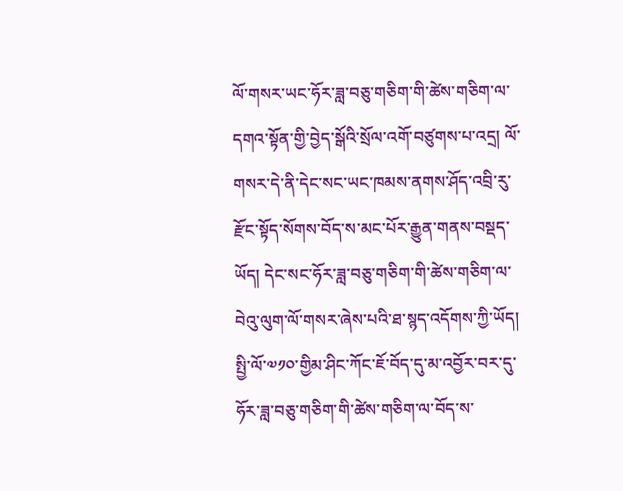ལོ་གསར་ཡང་ཧོར་ཟླ་བཅུ་གཅིག་གི་ཚེས་གཅིག་ལ་དགའ་སྟོན་གྱི་བྱེད་སྒོའི་སྲོལ་འགོ་བཙུགས་པ་འདྲ། ལོ་གསར་དེ་ནི་དེང་སང་ཡང་ཁམས་ནགས་ཤོད་འབྲི་རུ་རྫོང་སྟོད་སོགས་བོད་ས་མང་པོར་རྒྱུན་གནས་བསྡད་ཡོད། དེང་སང་ཧོར་ཟླ་བཅུ་གཅིག་གི་ཚེས་གཅིག་ལ་བེའུ་ལུག་ལོ་གསར་ཞེས་པའི་ཐ་སྙད་འདོགས་ཀྱི་ཡོད། སྤྱི་ལོ་༧༡༠་གྱིམ་ཤིང་ཀོང་ཇོ་བོད་དུ་མ་འབྱོར་བར་དུ་ཧོར་ཟླ་བཅུ་གཅིག་གི་ཚེས་གཅིག་ལ་བོད་ས་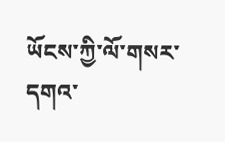ཡོངས་ཀྱི་ལོ་གསར་དགའ་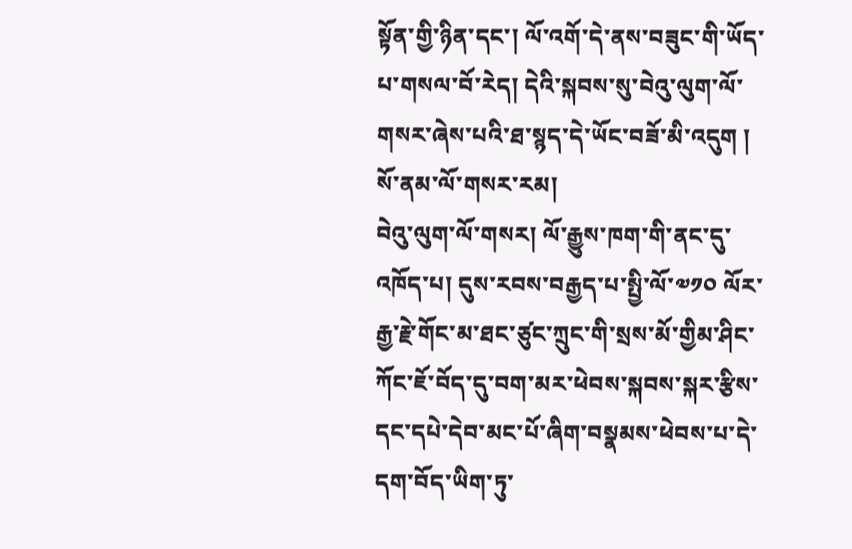སྟོན་གྱི་ཉིན་དང་། ལོ་འགོ་དེ་ནས་བཟུང་གི་ཡོད་པ་གསལ་བོ་རེད། དེའི་སྐབས་སུ་བེའུ་ལུག་ལོ་གསར་ཞེས་པའི་ཐ་སྙད་དེ་ཡོང་བཟོ་མི་འདུག །
སོ་ནམ་ལོ་གསར་རམ།
བེའུ་ལུག་ལོ་གསར། ལོ་རྒྱུས་ཁག་གི་ནང་དུ་འཁོད་པ། དུས་རབས་བརྒྱད་པ་སྤྱི་ལོ་༧༡༠ ལོར་རྒྱ་རྗེ་གོང་མ་ཐང་ཙུང་ཀྲུང་གི་སྲས་མོ་གྱིམ་ཤིང་ཀོང་ཇོ་བོད་དུ་བག་མར་ཕེབས་སྐབས་སྐར་རྩིས་དང་དཔེ་དེབ་མང་པོ་ཞིག་བསྣམས་ཕེབས་པ་དེ་དག་བོད་ཡིག་ཏུ་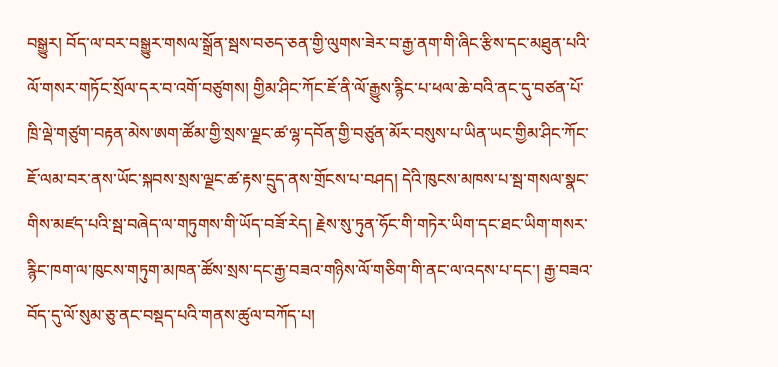བསྒྱུར། བོད་ལ་བར་བསྒྱུར་གསལ་སྒྲོན་སྦས་བཅད་ཅན་གྱི་ལུགས་ཟེར་བ་རྒྱ་ནག་གི་ཞིང་རྩིས་དང་མཐུན་པའི་ལོ་གསར་གཏོང་སྲོལ་དར་བ་འགོ་བཙུགས། གྱིམ་ཤིང་ཀོང་ཇོ་ནི་ལོ་རྒྱུས་རྙིང་པ་ཕལ་ཆེ་བའི་ནང་དུ་བཙན་པོ་ཁྲི་ལྡེ་གཙུག་བརྟན་མེས་ཨག་ཚོམ་གྱི་སྲས་ལྗང་ཚ་ལྷ་དབོན་གྱི་བཙུན་མོར་བསུས་པ་ཡིན་ཡང་གྱིམ་ཤིང་ཀོང་ཇོ་ལམ་བར་ནས་ཡོང་སྐབས་སྲས་ལྗང་ཚ་རྟས་དྲུད་ནས་གྲོངས་པ་བཤད། དེའི་ཁུངས་མཁས་པ་སྦ་གསལ་སྣང་གིས་མཛད་པའི་སྦ་བཞེད་ལ་གཏུགས་གི་ཡོད་བཟོ་རེད། རྗེས་སུ་ཏུན་ཧོང་གི་གཏེར་ཡིག་དང་ཐང་ཡིག་གསར་རྙིང་ཁག་ལ་ཁུངས་གཏུག་མཁན་ཚོས་སྲས་དང་རྒྱ་བཟའ་གཉིས་ལོ་གཅིག་གི་ནང་ལ་འདས་པ་དང་། རྒྱ་བཟའ་བོད་དུ་ལོ་སུམ་ཅུ་ནང་བསྡད་པའི་གནས་ཚུལ་བཀོད་པ།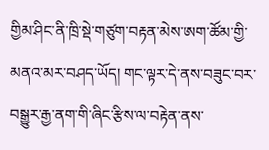གྱིམ་ཤིང་ནི་ཁྲི་སྡེ་གཙུག་བརྟན་མེས་ཨག་ཚོམ་གྱི་མནའ་མར་བཤད་ཡོད། གང་ལྟར་དེ་ནས་བཟུང་བར་བསྒྱུར་རྒྱ་ནག་གི་ཞིང་རྩིས་ལ་བརྟེན་ནས་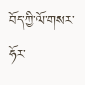བོད་ཀྱི་ལོ་གསར་ཧོར་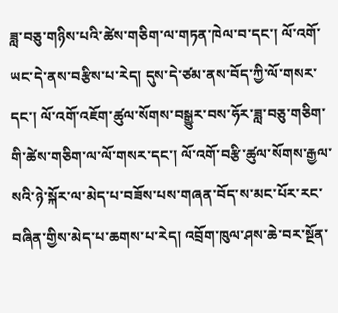ཟླ་བཅུ་གཉིས་པའི་ཚེས་གཅིག་ལ་གཏན་ཁེལ་བ་དང་། ལོ་འགོ་ཡང་དེ་ནས་བརྩིས་པ་རེད། དུས་དེ་ཙམ་ནས་བོད་ཀྱི་ལོ་གསར་དང་། ལོ་འགོ་འཇོག་ཚུལ་སོགས་བསྒྱུར་བས་ཧོར་ཟླ་བཅུ་གཅིག་གི་ཚེས་གཅིག་ལ་ལོ་གསར་དང་། ལོ་འགོ་བརྩི་ཚུལ་སོགས་རྒྱལ་སའི་ཉེ་སྐོར་ལ་མེད་པ་བཟོས་པས་གཞན་བོད་ས་མང་པོར་རང་བཞིན་གྱིས་མེད་པ་ཆགས་པ་རེད། འབྲོག་ཁུལ་ཤས་ཆེ་བར་སྔོན་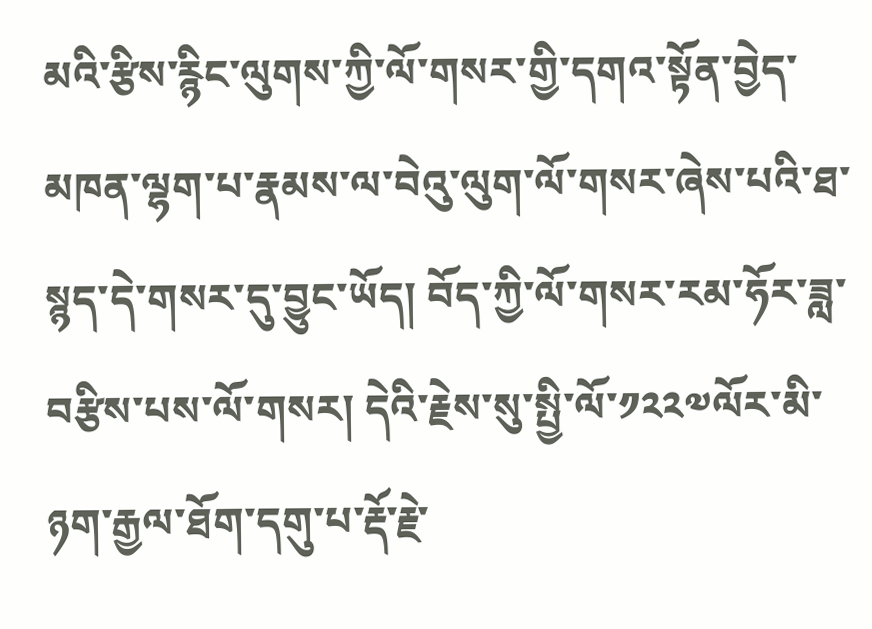མའི་རྩིས་རྙིང་ལུགས་ཀྱི་ལོ་གསར་གྱི་དགའ་སྟོན་བྱེད་མཁན་ལྷག་པ་རྣམས་ལ་བེའུ་ལུག་ལོ་གསར་ཞེས་པའི་ཐ་སྙད་དེ་གསར་དུ་བྱུང་ཡོད། བོད་ཀྱི་ལོ་གསར་རམ་ཧོར་ཟླ་བརྩིས་པས་ལོ་གསར། དེའི་རྗེས་སུ་སྤྱི་ལོ་༡༢༢༧ལོར་མི་ཉག་རྒྱལ་ཐོག་དགུ་པ་རྡོ་རྗེ་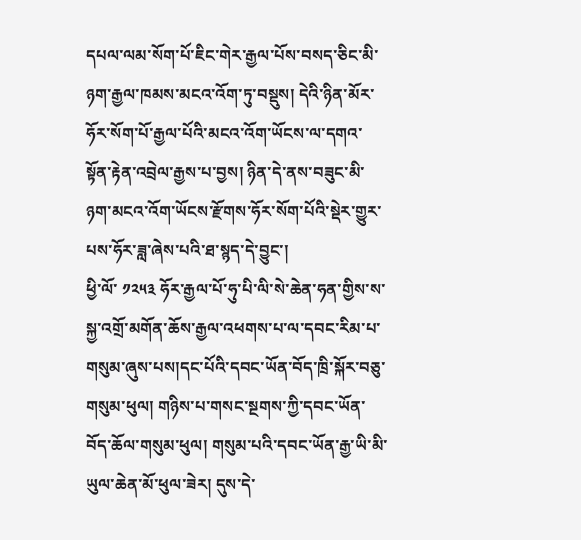དཔལ་ལམ་སོག་པོ་ཇིང་གེར་རྒྱལ་པོས་བསད་ཅིང་མི་ཉག་རྒྱལ་ཁམས་མངའ་འོག་ཏུ་བསྡུས། དེའི་ཉིན་མོར་ཧོར་སོག་པོ་རྒྱལ་པོའི་མངའ་འོག་ཡོངས་ལ་དགའ་སྟོན་རྟེན་འབྲེལ་རྒྱས་པ་བྱས། ཉིན་དེ་ནས་བཟུང་མི་ཉག་མངའ་འོག་ཡོངས་རྫོགས་ཧོར་སོག་པོའི་སྡེར་གྱུར་པས་ཧོར་ཟླ་ཞེས་པའི་ཐ་སྙད་དེ་བྱུང་།
ཕྱི་ལོ་ ༡༢༥༣ ཧོར་རྒྱལ་པོ་ཧུ་པི་ལི་སེ་ཆེན་ཧན་གྱིས་ས་སྐྱ་འགྲོ་མགོན་ཆོས་རྒྱལ་འཕགས་པ་ལ་དབང་རིམ་པ་གསུམ་ཞུས་པས།དང་པོའི་དབང་ཡོན་བོད་ཁྲི་སྐོར་བཅུ་གསུམ་ཕུལ། གཉིས་པ་གསང་སྔགས་ཀྱི་དབང་ཡོན་བོད་ཆོལ་གསུམ་ཕུལ། གསུམ་པའི་དབང་ཡོན་རྒྱ་ཡི་མི་ཡུལ་ཆེན་མོ་ཕུལ་ཟེར། དུས་དེ་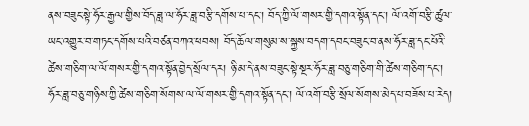ནས་བཟུང་སྟེ་ཧོར་རྒྱལ་གྱིས་བོད་ཟླ་ལ་ཧོར་ཟླ་བརྩི་དགོས་པ་དང་། བོད་ཀྱི་ལོ་གསར་གྱི་དགའ་སྟོན་དང་། ལོ་འགོ་བརྩི་ཚུལ་ཡང་འགྱུར་བ་གཏང་དགོས་པའི་བཙན་བཀའ་ཕབས། བོད་ཆོལ་གསུམ་ས་སྐྱས་བདག་དབང་བཟུང་བ་ནས་ཧོར་ཟླ་དང་པོའི་ཚེས་གཅིག་ལ་ལོ་གསར་གྱི་དགའ་སྟོན་བྱེད་སྲོལ་དར། ཉི་མ་དེ་ནས་བཟུང་སྟེ་སྔར་ཧོར་ཟླ་བཅུ་གཅིག་གི་ཚེས་གཅིག་དང་། ཧོར་ཟླ་བཅུ་གཉིས་ཀྱི་ཚེས་གཅིག་སོགས་ལ་ལོ་གསར་གྱི་དགའ་སྟོན་དང་། ལོ་འགོ་བརྩི་སྲོལ་སོགས་མེད་པ་བཟོས་པ་རེད།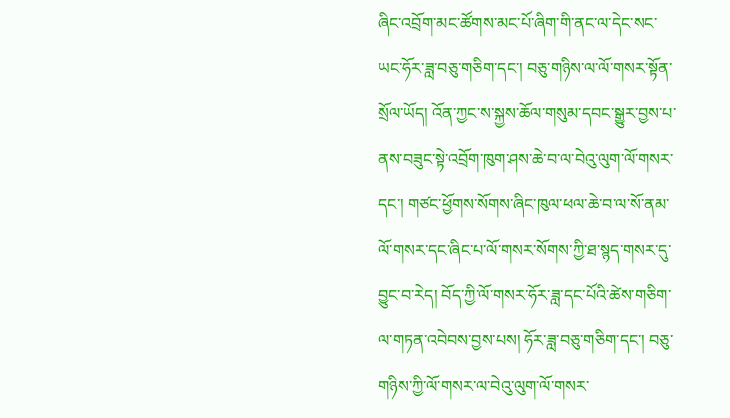ཞིང་འབྲོག་མང་ཚོགས་མང་པོ་ཞིག་གི་ནང་ལ་དེང་སང་ཡང་ཧོར་ཟླ་བཅུ་གཅིག་དང་། བཅུ་གཉིས་ལ་ལོ་གསར་སྟོན་སྲོལ་ཡོད། འོན་ཀྱང་ས་སྐྱས་ཆོལ་གསུམ་དབང་སྒྱུར་བྱས་པ་ནས་བཟུང་སྟེ་འབྲོག་ཁུག་ཤས་ཆེ་བ་ལ་བེའུ་ལུག་ལོ་གསར་དང་། གཙང་ཕྱོགས་སོགས་ཞིང་ཁུལ་ཕལ་ཆེ་བ་ལ་སོ་ནམ་ལོ་གསར་དང་ཞིང་པ་ལོ་གསར་སོགས་ཀྱི་ཐ་སྙད་གསར་དུ་བྱུང་བ་རེད། བོད་ཀྱི་ལོ་གསར་ཧོར་ཟླ་དང་པོའི་ཚེས་གཅིག་ལ་གཏན་འབེབས་བྱས་པས། ཧོར་ཟླ་བཅུ་གཅིག་དང་། བཅུ་གཉིས་ཀྱི་ལོ་གསར་ལ་བེའུ་ལུག་ལོ་གསར་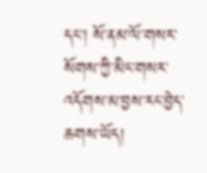དང་། སོ་ནམ་ལོ་གསར་སོགས་ཀྱི་མིང་གསར་འདོགས་མ་བྱས་རང་བྱེད་ཆགས་ཡོད།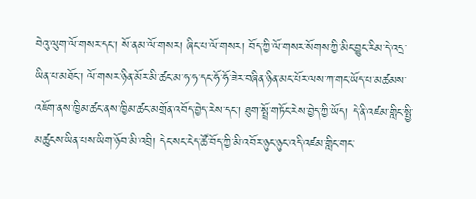བེའུ་ལུག་ལོ་གསར་དང་། སོ་ནམ་ལོ་གསར། ཞིང་པ་ལོ་གསར། བོད་ཀྱི་ལོ་གསར་སོགས་ཀྱི་མིང་བྱུང་རིམ་དེ་འདྲ་ཡིན་པ་མཐོང་། ལོ་གསར་ཉིན་མོར་མི་ཚང་མ་ཧ་ཧ་དང་ཧོ་ཧོ་ཟེར་བཞིན་ཉིན་མང་པོར་ལས་ཀ་གང་ཡོད་པ་མཚམས་འཇོག་ནས་ཁྱིམ་ཚང་ནས་ཁྱིམ་ཚང་མགྲོན་འབོད་བྱེད་རེས་དང་། ཐུག་སྤྲོ་གཏོང་རེས་བྱེད་ཀྱི་ཡོད། དེ་ནི་འཛམ་གླིང་སྤྱི་མཚུངས་ཡིན་པས་ཡིག་ཉོབ་མི་འབྲི། དེང་སང་ངེད་ཚོ་བོད་ཀྱི་མི་འབོར་ཉུང་ཉུང་འདི་འཛམ་གླིང་གང་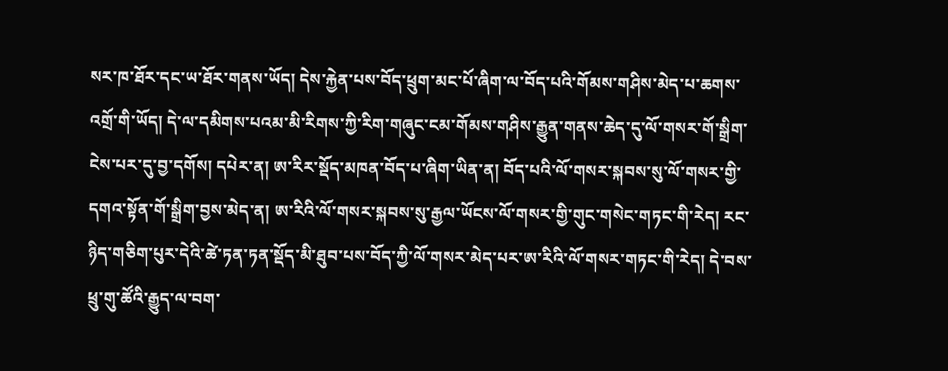སར་ཁ་ཐོར་དང་ཡ་ཐོར་གནས་ཡོད། དེས་རྐྱེན་པས་བོད་ཕྲུག་མང་པོ་ཞིག་ལ་བོད་པའི་གོམས་གཤིས་མེད་པ་ཆགས་འགྲོ་གི་ཡོད། དེ་ལ་དམིགས་པའམ་མི་རིགས་ཀྱི་རིག་གཞུང་ངམ་གོམས་གཤིས་རྒྱུན་གནས་ཆེད་དུ་ལོ་གསར་གོ་སྒྲིག་ངེས་པར་དུ་བྱ་དགོས། དཔེར་ན། ཨ་རིར་སྡོད་མཁན་བོད་པ་ཞིག་ཡིན་ན། བོད་པའི་ལོ་གསར་སྐབས་སུ་ལོ་གསར་གྱི་དགའ་སྟོན་གོ་སྒྲིག་བྱས་མེད་ན། ཨ་རིའི་ལོ་གསར་སྐབས་སུ་རྒྱལ་ཡོངས་ལོ་གསར་གྱི་གུང་གསེང་གཏང་གི་རེད། རང་ཉིད་གཅིག་པུར་དེའི་ཚེ་ཏན་ཏན་སྡོད་མི་ཐུབ་པས་བོད་ཀྱི་ལོ་གསར་མེད་པར་ཨ་རིའི་ལོ་གསར་གཏང་གི་རེད། དེ་བས་ཕྲུ་གུ་ཚོའི་རྒྱུད་ལ་བག་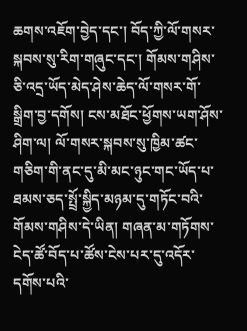ཆགས་འཇོག་བྱེད་དང་། བོད་ཀྱི་ལོ་གསར་སྐབས་སུ་རིག་གཞུང་དང་། གོམས་གཤིས་ཅི་འདྲ་ཡོད་མེད་ཤེས་ཆེད་ལོ་གསར་གོ་སྒྲིག་བྱ་དགོས། ངས་མཐོང་ཕྱོགས་ཡག་ཤོས་ཤིག་ལ། ལོ་གསར་སྐབས་སུ་ཁྱིམ་ཚང་གཅིག་གི་ནང་དུ་མི་མང་ཉུང་གང་ཡོད་པ་ཐམས་ཅད་སྤྲོ་སྐྱིད་མཉམ་དུ་གཏོང་བའི་གོམས་གཤིས་དེ་ཡིན། གཞན་མ་གཏོགས་ངེད་ཚོ་བོད་པ་ཚོས་ངེས་པར་དུ་འདོར་དགོས་པའི་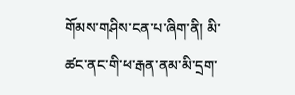གོམས་གཤིས་ངན་པ་ཞིག་ནི། མི་ཚང་ནང་གི་ཕ་རྒན་ནམ་མི་དྲག་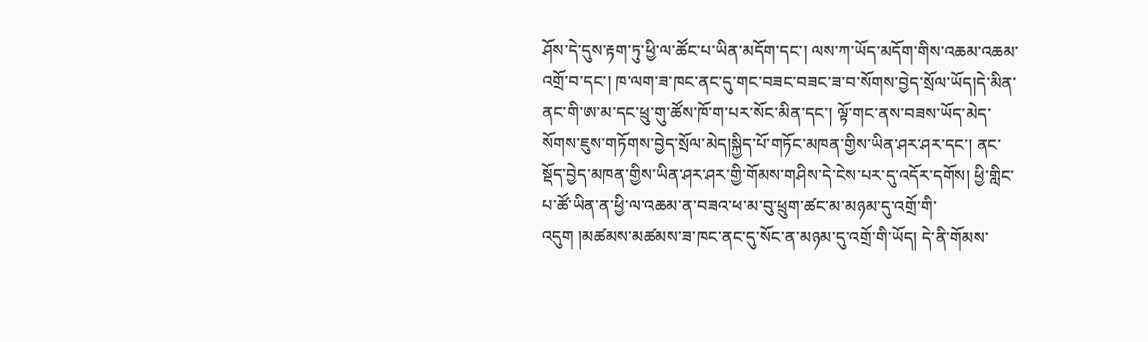ཤོས་དེ་དུས་རྟག་ཏུ་ཕྱི་ལ་ཚོང་པ་ཡིན་མདོག་དང་། ལས་ཀ་ཡོད་མདོག་གིས་འཆམ་འཆམ་འགྲོ་བ་དང་། ཁ་ལག་ཟ་ཁང་ནང་དུ་གང་བཟང་བཟང་ཟ་བ་སོགས་བྱེད་སྲོལ་ཡོད།དེ་མིན་ནང་གི་ཨ་མ་དང་ཕྲུ་གུ་ཚོས་ཁོ་ག་པར་སོང་མིན་དང་། ལྟོ་གང་ནས་བཟས་ཡོད་མེད་སོགས་ཇུས་གཏོགས་བྱེད་སྲོལ་མེད།སྐྱིད་པོ་གཏོང་མཁན་གྱིས་ཡིན་ཤར་ཤར་དང་། ནང་སྡོད་བྱེད་མཁན་གྱིས་ཡིན་ཤར་ཤར་གྱི་གོམས་གཤིས་དེ་ངེས་པར་དུ་འདོར་དགོས། ཕྱི་གླིང་པ་ཚོ་ཡིན་ན་ཕྱི་ལ་འཆམ་ན་བཟའ་ཕ་མ་བུ་ཕྲུག་ཚང་མ་མཉམ་དུ་འགྲོ་གི་འདུག །མཚམས་མཚམས་ཟ་ཁང་ནང་དུ་སོང་ན་མཉམ་དུ་འགྲོ་གི་ཡོད། དེ་ནི་གོམས་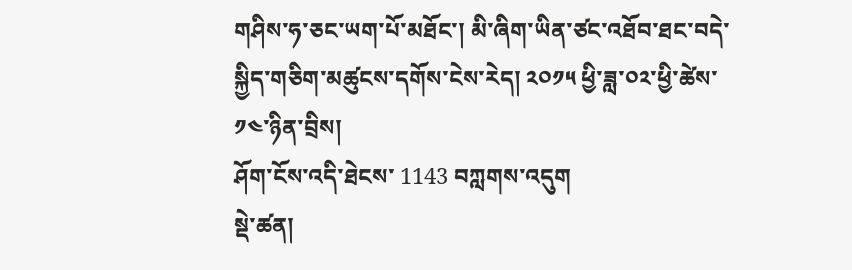གཤིས་ཧ་ཅང་ཡག་པོ་མཐོང་། མི་ཞིག་ཡིན་ཙང་འཐོབ་ཐང་བདེ་སྐྱིད་གཅིག་མཚུངས་དགོས་ངེས་རེད། ༢༠༡༥ ཕྱི་ཟླ་༠༢་ཕྱི་ཚེས་༡༤་ཉིན་བྲིས།
ཤོག་ངོས་འདི་ཐེངས་ 1143 བཀླགས་འདུག
སྡེ་ཚན།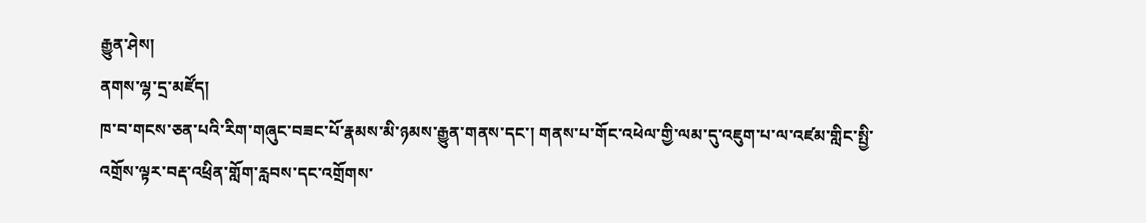རྒྱུན་ཤེས།
ནགས་ལྷ་དྲ་མཛོད།
ཁ་བ་གངས་ཅན་པའི་རིག་གཞུང་བཟང་པོ་རྣམས་མི་ཉམས་རྒྱུན་གནས་དང་། གནས་པ་གོང་འཕེལ་གྱི་ལམ་དུ་འཇུག་པ་ལ་འཛམ་གླིང་སྤྱི་འགྲོས་ལྟར་བརྡ་འཕྲིན་གློག་རླབས་དང་འགྲོགས་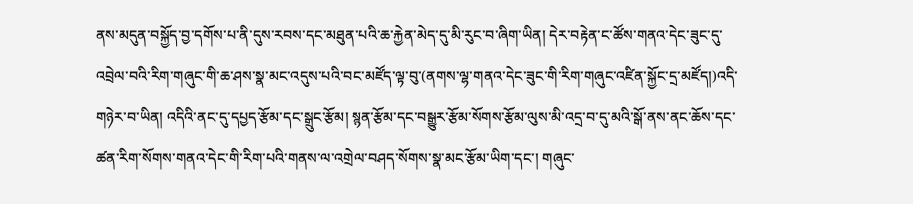ནས་མདུན་བསྐྱོད་བྱ་དགོས་པ་ནི་དུས་རབས་དང་མཐུན་པའི་ཆ་རྐྱེན་མེད་དུ་མི་རུང་བ་ཞིག་ཡིན། དེར་བརྟེན་ང་ཚོས་གནའ་དེང་ཟུང་དུ་འབྲེལ་བའི་རིག་གཞུང་གི་ཆ་ཤས་སྣ་མང་འདུས་པའི་བང་མཛོད་ལྟ་བུ་(ནགས་ལྷ་གནའ་དེང་ཟུང་གི་རིག་གཞུང་འཛིན་སྐྱོང་དྲ་མཛོད།)འདི་གཉེར་བ་ཡིན། འདིའི་ནང་དུ་དཔྱད་རྩོམ་དང་སྒྲུང་རྩོམ། སྙན་རྩོམ་དང་བསྒྱུར་རྩོམ་སོགས་རྩོམ་ལུས་མི་འདྲ་བ་དུ་མའི་སྒོ་ནས་ནང་ཆོས་དང་ཚན་རིག་སོགས་གནའ་དེང་གི་རིག་པའི་གནས་ལ་འགྲེལ་བཤད་སོགས་སྣ་མང་རྩོམ་ཡིག་དང་། གཞུང་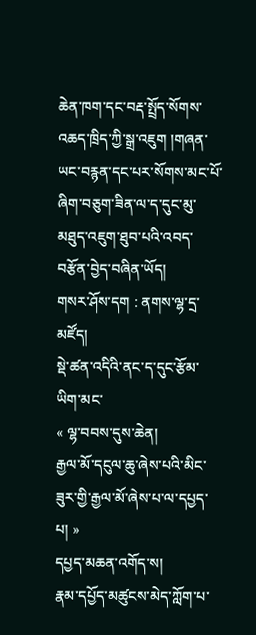ཆེན་ཁག་དང་བརྡ་སྤྲོད་སོགས་འཆད་ཁྲིད་ཀྱི་སྒྲ་འཇུག །གཞན་ཡང་བརྙན་དང་པར་སོགས་མང་པོ་ཞིག་བཅུག་ཟིན་ལ་ད་དུང་མུ་མཐུད་འཇུག་ཐུབ་པའི་འབད་བརྩོན་བྱེད་བཞིན་ཡོད།
གསར་ཤོས་དག : ནགས་ལྷ་དྲ་མཛོད།
སྡེ་ཚན་འདིའི་ནང་ད་དུང་རྩོམ་ཡིག་མང་
« ལྷ་བབས་དུས་ཆེན།
རྒྱལ་མོ་དངུལ་ཆུ་ཞེས་པའི་མིང་ཟུར་གྱི་རྒྱལ་མོ་ཞེས་པ་ལ་དཔྱད་པ། »
དཔྱད་མཆན་འགོད་ས།
རྣམ་དཔྱོད་མཚུངས་མེད་ཀློག་པ་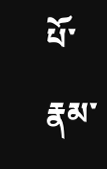པོ་རྣམ་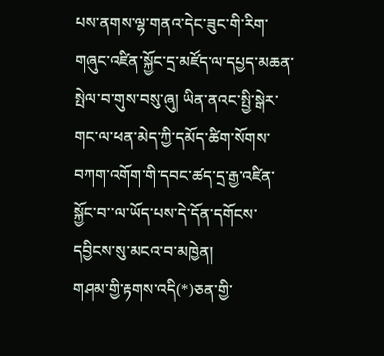པས་ནགས་ལྷ་གནའ་དེང་ཟུང་གི་རིག་གཞུང་འཛིན་སྐྱོང་དྲ་མཛོད་ལ་དཔྱད་མཆན་སྤེལ་བ་གུས་བསུ་ཞུ། ཡིན་ནའང་སྤྱི་སྒེར་གང་ལ་ཕན་མེད་ཀྱི་དམོད་ཚིག་སོགས་བཀག་འགོག་གི་དབང་ཚད་དྲ་རྒྱ་འཛིན་སྐྱོང་བ་་ལ་ཡོད་པས་དེ་དོན་དགོངས་དབྱིངས་སུ་མངའ་བ་མཁྱེན།
གཤམ་གྱི་རྟགས་འདི(*)ཅན་གྱི་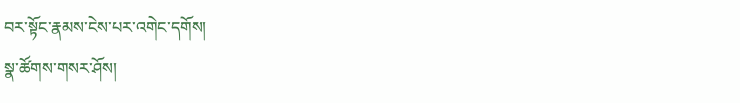བར་སྟོང་རྣམས་ངེས་པར་འགེང་དགོས།
སྣ་ཚོགས་གསར་ཤོས།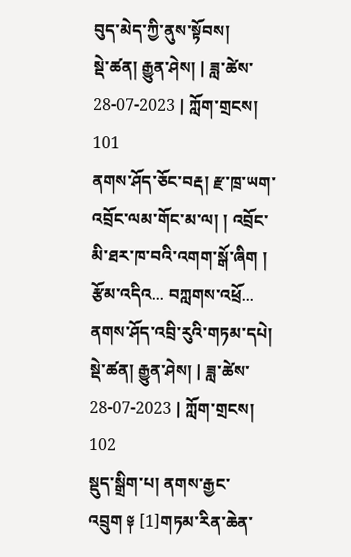བུད་མེད་ཀྱི་ནུས་སྟོབས།
སྡེ་ཚན། རྒྱུན་ཤེས། | ཟླ་ཚེས་ 28-07-2023 | ཀློག་གྲངས། 101
ནགས་ཤོད་ཅོང་བརྡ། རྫ་ཁྲ་ཡག་འབྲོང་ལམ་གོང་མ་ལ། ། འབྲོང་མི་ཐར་ཁ་བའི་འགག་སྒོ་ཞིག ། རྩོམ་འདིའ... བཀླགས་འཕྲོ...
ནགས་ཤོད་འབྲི་རུའི་གཏམ་དཔེ།
སྡེ་ཚན། རྒྱུན་ཤེས། | ཟླ་ཚེས་ 28-07-2023 | ཀློག་གྲངས། 102
སྡུད་སྒྲིག་པ། ནགས་རྒྱང་འབྲུག ༈ [1]གཏམ་རིན་ཆེན་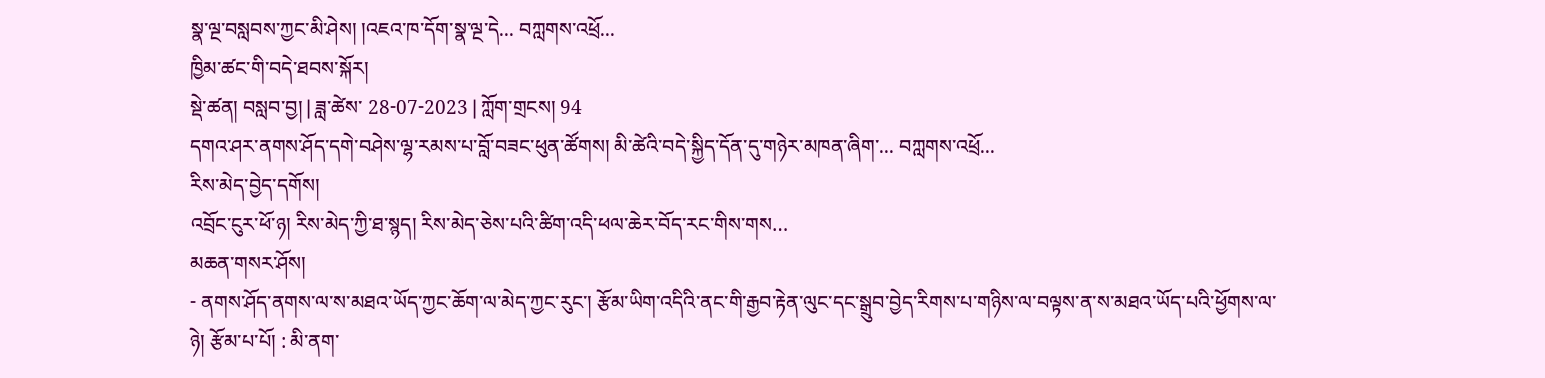སྣ་ལྔ་བསླབས་ཀྱང་མི་ཤེས། །འཇའ་ཁ་དོག་སྣ་ལྔ་དེ... བཀླགས་འཕྲོ...
ཁྱིམ་ཚང་གི་བདེ་ཐབས་སྐོར།
སྡེ་ཚན། བསླབ་བྱ། | ཟླ་ཚེས་ 28-07-2023 | ཀློག་གྲངས། 94
དགའ་ཤར་ནགས་ཤོད་དགེ་བཤེས་ལྷ་རམས་པ་བློ་བཟང་ཕུན་ཚོགས། མི་ཚེའི་བདེ་སྐྱིད་དོན་དུ་གཉེར་མཁན་ཞིག་... བཀླགས་འཕྲོ...
རིས་མེད་བྱེད་དགོས།
འབྲོང་ངུར་ཕོ་ཉ། རིས་མེད་ཀྱི་ཐ་སྙད། རིས་མེད་ཅེས་པའི་ཚིག་འདི་ཕལ་ཆེར་བོད་རང་གིས་གས…
མཆན་གསར་ཤོས།
- ནགས་ཤོད་ནགས་ལ་ས་མཐའ་ཡོད་ཀྱང་ཆོག་ལ་མེད་ཀྱང་རུང་། རྩོམ་ཡིག་འདིའི་ནང་གི་རྒྱབ་རྟེན་ལུང་དང་སྒྲུབ་བྱེད་རིགས་པ་གཉིས་ལ་བལྟས་ན་ས་མཐའ་ཡོད་པའི་ཕྱོགས་ལ་ཉེ། རྩོམ་པ་པོ། : མི་ནག་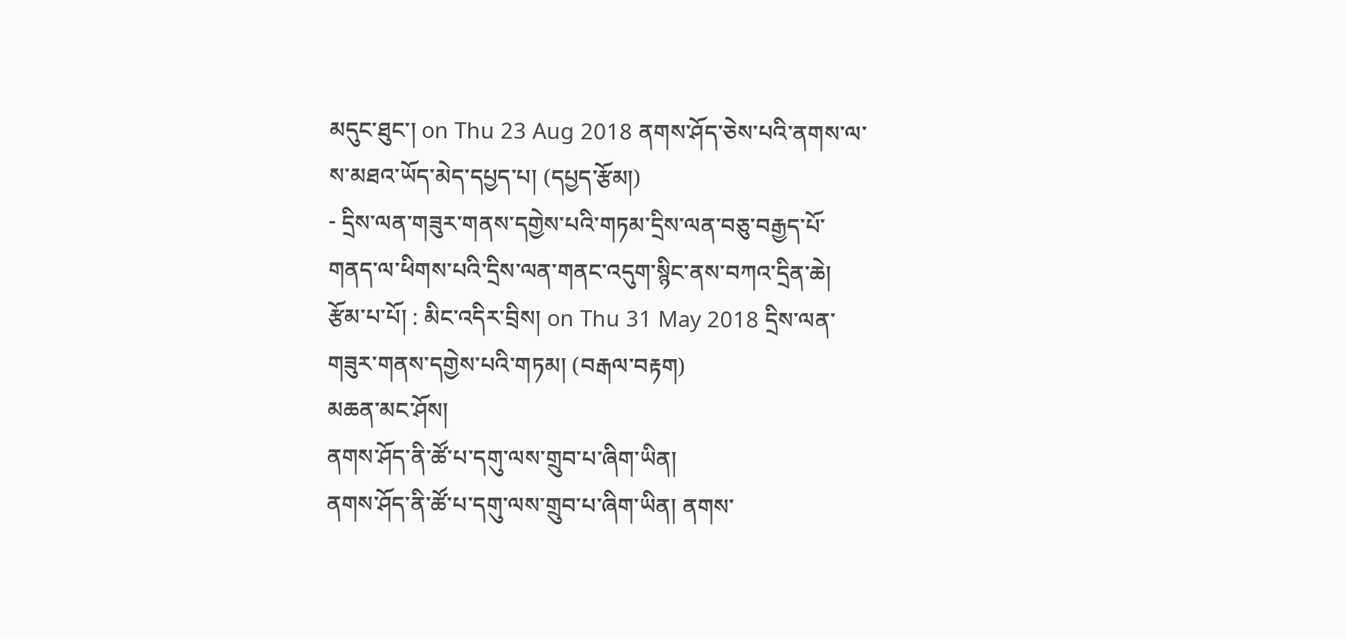མདུང་ཐུང་། on Thu 23 Aug 2018 ནགས་ཤོད་ཅེས་པའི་ནགས་ལ་ས་མཐའ་ཡོད་མེད་དཔྱད་པ། (དཔྱད་རྩོམ།)
- དྲིས་ལན་གཟུར་གནས་དགྱེས་པའི་གཏམ་དྲིས་ལན་བཅུ་བརྒྱད་པོ་གནད་ལ་ཕིགས་པའི་དྲིས་ལན་གནང་འདུག་སྙིང་ནས་བཀའ་དྲིན་ཆེ། རྩོམ་པ་པོ། : མིང་འདིར་བྲིས། on Thu 31 May 2018 དྲིས་ལན་གཟུར་གནས་དགྱེས་པའི་གཏམ། (བརྒལ་བརྟག)
མཆན་མང་ཤོས།
ནགས་ཤོད་ནི་ཚོ་པ་དགུ་ལས་གྲུབ་པ་ཞིག་ཡིན།
ནགས་ཤོད་ནི་ཚོ་པ་དགུ་ལས་གྲུབ་པ་ཞིག་ཡིན། ནགས་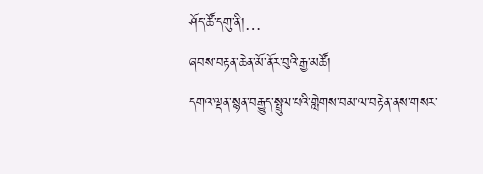ཤོད་ཚོ་དགུ་ནི།…
ཞབས་བརྟན་ཆེན་མོ་ནོར་བུའི་རྒྱ་མཚོ།
དགའ་ལྡན་སྙན་བརྒྱུད་སྤྲུལ་པའི་གླེགས་བམ་ལ་བརྟེན་ནས་གསར་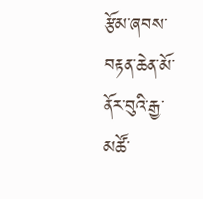རྩོམ་ཞབས་བརྟན་ཆེན་མོ་ནོར་བུའི་རྒྱ་མཚོ་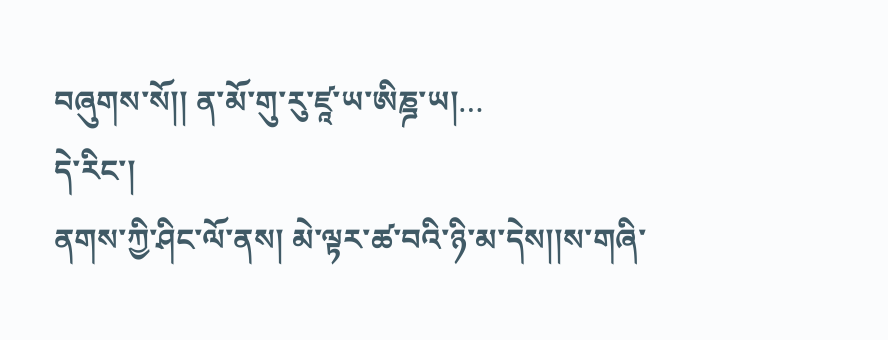བཞུགས་སོ།། ན་མོ་གུ་རུ་ཛཱ་ཡ་ཨིཎྜ་ཡ།…
དེ་རིང་།
ནགས་ཀྱི་ཤིང་ལོ་ནས། མེ་ལྟར་ཚ་བའི་ཉི་མ་དེས།།ས་གཞི་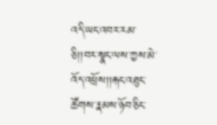འདི་ཡང་འབར་རམ་ཅི།།བར་སྣང་ལས་ཀྱས་མེ་འོད་འཕྲོས།།རྐང་འཐུང་ཚོགས་རྣམས་ཉོབ་ཅིང་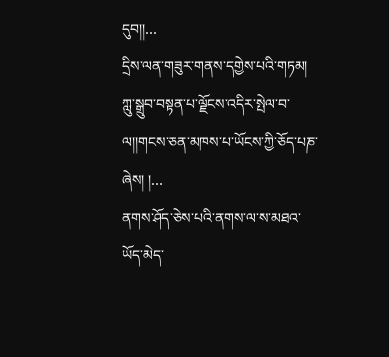དུབ།།…
དྲིས་ལན་གཟུར་གནས་དགྱེས་པའི་གཏམ།
ཀླུ་སྒྲུབ་བསྟན་པ་ལྗོངས་འདིར་སྤེལ་བ་ལ།།གངས་ཅན་མཁས་པ་ཡོངས་ཀྱི་ཅོད་པཎ་ཞེས། །…
ནགས་ཤོད་ཅེས་པའི་ནགས་ལ་ས་མཐའ་ཡོད་མེད་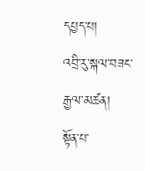དཔྱད་པ།
འབྲི་རུ་སྐལ་བཟང་རྒྱལ་མཚན། སྟོན་པ་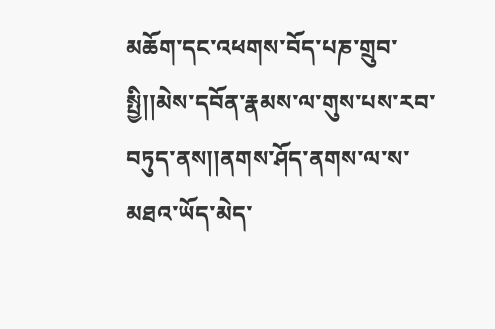མཆོག་དང་འཕགས་བོད་པཎ་གྲུབ་སྤྱི།།མེས་དབོན་རྣམས་ལ་གུས་པས་རབ་བཏུད་ནས།།ནགས་ཤོད་ནགས་ལ་ས་མཐའ་ཡོད་མེད་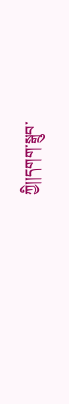ཀྱི།།དགག་སྒྲུབ་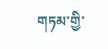གཏམ་གྱི་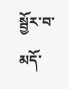སྦྱོར་བ་མདོ་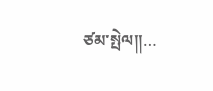ཙམ་སྤེལ།།…